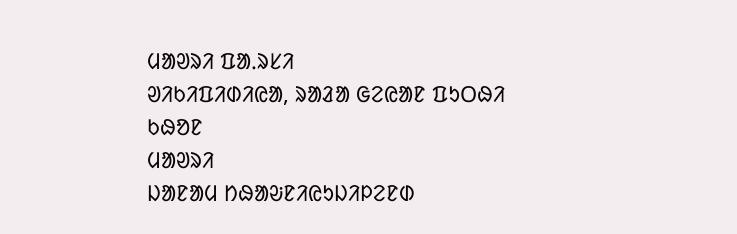ᱢᱟᱣᱨᱤ ᱯᱟᱹᱨᱥᱤ
ᱣᱤᱠᱤᱯᱤᱰᱤᱭᱟ, ᱨᱟᱲᱟ ᱜᱮᱭᱟᱱ ᱯᱩᱛᱷᱤ ᱠᱷᱚᱱ
ᱢᱟᱣᱨᱤ
ᱡᱟᱱᱟᱢ ᱴᱷᱟᱶᱱᱤᱭᱩᱡᱤᱞᱮᱱᱰ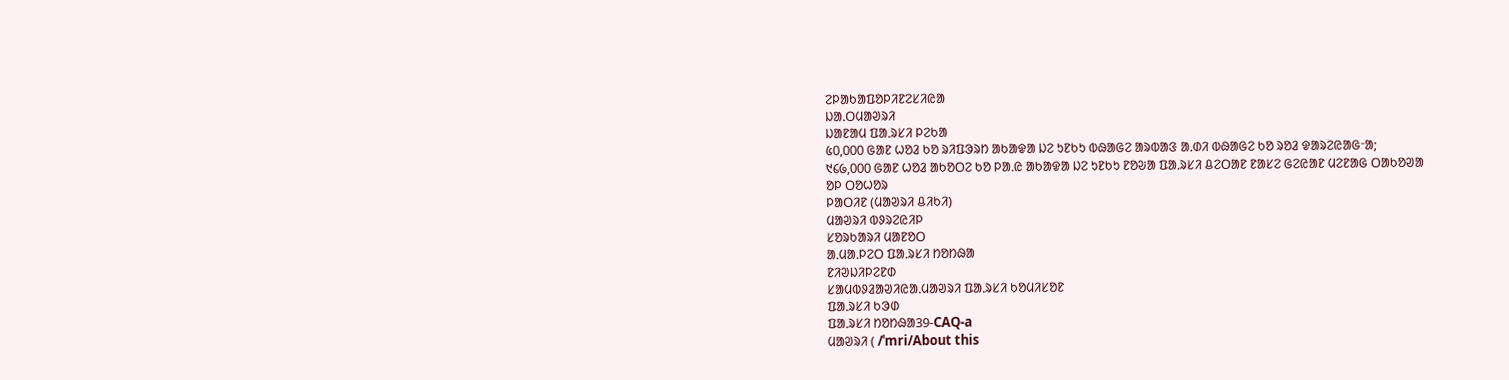ᱮᱞᱟᱠᱟᱯᱚᱞᱤᱱᱮᱥᱤᱭᱟ
ᱡᱟᱹᱛᱢᱟᱣᱨᱤ
ᱡᱟᱱᱟᱢ ᱯᱟᱹᱨᱥᱤ ᱞᱮᱠᱟ
᱕᱐,᱐᱐᱐ ᱜᱟᱱ ᱦᱚᱲ ᱠᱚ ᱨᱤᱯᱳᱨᱴ ᱟᱠᱟᱫᱟ ᱡᱮ ᱩᱱᱠᱩ ᱵᱷᱟᱜᱮ ᱟᱨᱵᱟᱝ ᱟᱹᱰᱤ ᱵᱷᱟᱜᱮ ᱠᱚ ᱨᱚᱲ ᱫᱟᱨᱮᱭᱟᱜᱼᱟ;
᱑᱔᱙,᱐᱐᱐ ᱜᱟᱱ ᱦᱚᱲ ᱟᱠᱚᱛᱮ ᱠᱚ ᱞᱟᱹᱭ ᱟᱠᱟᱫᱟ ᱡᱮ ᱩᱱᱠᱩ ᱱᱚᱶᱟ ᱯᱟᱹᱨᱥᱤ ᱪᱮᱛᱟᱱ ᱱᱟᱥᱮ ᱜᱮᱭᱟᱱ ᱢᱮᱱᱟᱜ ᱛᱟᱠᱚᱣᱟ
ᱚᱞ ᱛᱚᱦᱚᱨ
ᱞᱟᱛᱤᱱ (ᱢᱟᱣᱨᱤ ᱪᱤᱠᱤ)
ᱢᱟᱣᱨᱤ ᱵᱽᱨᱮᱭᱤᱞ
ᱥᱚᱨᱠᱟᱨᱤ ᱢᱟᱱᱚᱛ
ᱟᱹᱢᱟᱹᱞᱮᱛ ᱯᱟᱹᱨᱥᱤ ᱴᱚᱴᱷᱟ
ᱱᱤᱣᱡᱤᱞᱮᱱᱰ
ᱥᱟᱢᱵᱽᱲᱟᱣᱤᱭᱟᱹᱢᱟᱣᱨᱤ ᱯᱟᱹᱨᱥᱤ ᱠᱚᱢᱤᱥᱚᱱ
ᱯᱟᱹᱨᱥᱤ ᱠᱳᱰ
ᱯᱟᱹᱨᱥᱤ ᱴᱚᱴᱷᱟ39-CAQ-a
ᱢᱟᱣᱨᱤ ( /ˈmri/About this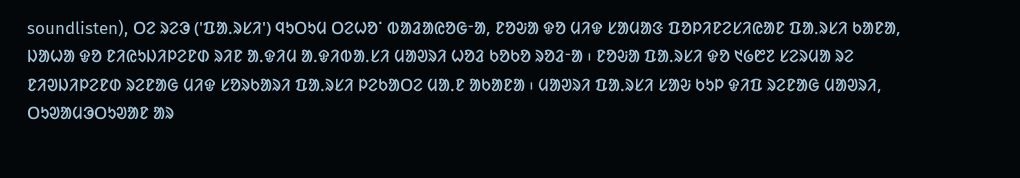soundlisten), ᱛᱮ ᱨᱮᱳ ('ᱯᱟᱹᱨᱥᱤ') ᱧᱩᱛᱩᱢ ᱛᱮᱦᱚᱸ ᱵᱟᱲᱟᱭᱚᱜᱼᱟ, ᱱᱚᱶᱟ ᱫᱚ ᱢᱤᱫ ᱥᱟᱢᱟᱝ ᱯᱚᱞᱤᱱᱮᱥᱤᱭᱟᱱ ᱯᱟᱹᱨᱥᱤ ᱠᱟᱱᱟ, ᱡᱟᱦᱟ ᱫᱚ ᱱᱤᱭᱩᱡᱤᱞᱮᱱᱰ ᱨᱤᱱ ᱟᱹᱫᱤᱢ ᱟᱹᱫᱤᱵᱟᱹᱥᱤ ᱢᱟᱣᱨᱤ ᱦᱚᱲ ᱠᱚᱠᱚ ᱨᱚᱲᱼᱟ ᱾ ᱱᱚᱶᱟ ᱯᱟᱹᱨᱥᱤ ᱫᱚ ᱑᱙᱘᱗ ᱥᱮᱨᱢᱟ ᱨᱮ ᱱᱤᱣᱡᱤᱞᱮᱱᱰ ᱨᱮᱱᱟᱜ ᱢᱤᱫ ᱥᱚᱨᱠᱟᱨᱤ ᱯᱟᱹᱨᱥᱤ ᱞᱮᱠᱟᱛᱮ ᱢᱟᱹᱱ ᱟᱠᱟᱱᱟ ᱾ ᱢᱟᱣᱨᱤ ᱯᱟᱹᱨᱥᱤ ᱥᱟᱶ ᱠᱩᱞ ᱫᱤᱯ ᱨᱮᱱᱟᱜ ᱢᱟᱣᱨᱤ, ᱛᱩᱣᱟᱢᱳᱛᱩᱣᱟᱱ ᱟᱨ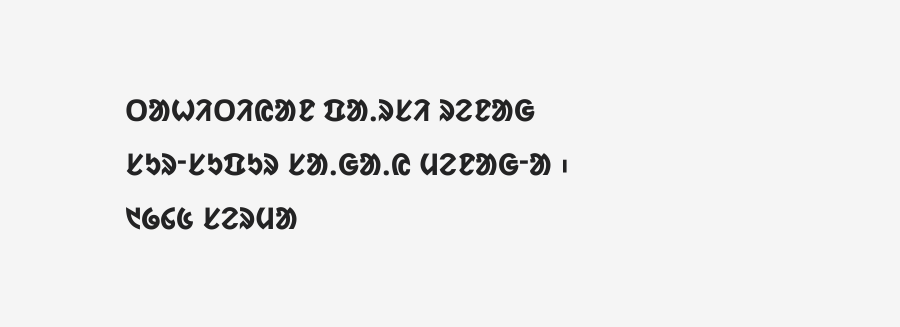ᱛᱟᱦᱤᱛᱤᱭᱟᱱ ᱯᱟᱹᱨᱥᱤ ᱨᱮᱱᱟᱜ ᱥᱩᱨᱼᱥᱩᱯᱩᱨ ᱥᱟᱹᱜᱟᱹᱭ ᱢᱮᱱᱟᱜᱼᱟ ᱾ ᱑᱙᱔᱕ ᱥᱮᱨᱢᱟ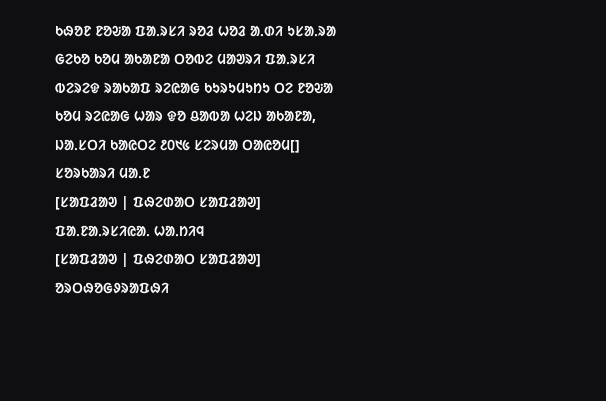ᱠᱷᱚᱱ ᱱᱚᱶᱟ ᱯᱟᱹᱨᱥᱤ ᱨᱚᱲ ᱦᱚᱲ ᱟᱹᱰᱤ ᱩᱥᱟᱹᱨᱟ ᱜᱮᱠᱚ ᱠᱚᱢ ᱟᱠᱟᱱᱟ ᱛᱚᱵᱮ ᱢᱟᱣᱨᱤ ᱯᱟᱹᱨᱥᱤ ᱵᱮᱨᱮᱫ ᱨᱟᱠᱟᱯ ᱨᱮᱭᱟᱜ ᱠᱩᱨᱩᱢᱩᱴᱩ ᱛᱮ ᱱᱚᱶᱟ ᱠᱚᱢ ᱨᱮᱭᱟᱜ ᱦᱟᱨ ᱫᱚ ᱪᱟᱵᱟ ᱦᱮᱡ ᱟᱠᱟᱱᱟ, ᱡᱟᱹᱥᱛᱤ ᱠᱟᱭᱛᱮ ᱒᱐᱑᱕ ᱥᱮᱨᱢᱟ ᱛᱟᱭᱚᱢ[]
ᱥᱚᱨᱠᱟᱨᱤ ᱢᱟᱹᱱ
[ᱥᱟᱯᱲᱟᱣ | ᱯᱷᱮᱰᱟᱛ ᱥᱟᱯᱲᱟᱣ]
ᱯᱟᱹᱱᱟᱹᱨᱥᱤᱭᱟᱹ ᱦᱟᱹᱴᱤᱧ
[ᱥᱟᱯᱲᱟᱣ | ᱯᱷᱮᱰᱟᱛ ᱥᱟᱯᱲᱟᱣ]
ᱚᱨᱛᱷᱚᱜᱽᱨᱟᱯᱷᱤ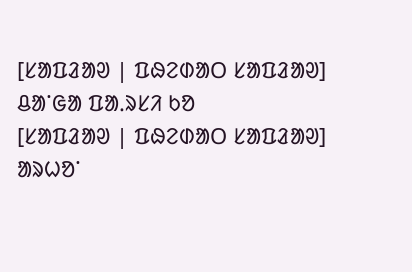[ᱥᱟᱯᱲᱟᱣ | ᱯᱷᱮᱰᱟᱛ ᱥᱟᱯᱲᱟᱣ]
ᱪᱟᱸᱜᱟ ᱯᱟᱹᱨᱥᱤ ᱠᱚ
[ᱥᱟᱯᱲᱟᱣ | ᱯᱷᱮᱰᱟᱛ ᱥᱟᱯᱲᱟᱣ]
ᱟᱨᱦᱚᱸ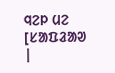ᱧᱮᱞ ᱢᱮ
[ᱥᱟᱯᱲᱟᱣ |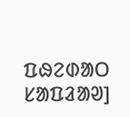ᱯᱷᱮᱰᱟᱛ ᱥᱟᱯᱲᱟᱣ]